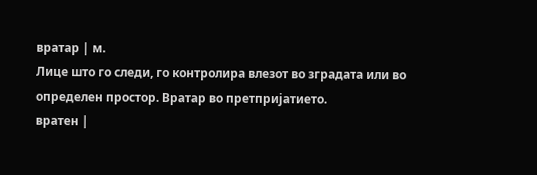вратар | м.
Лице што го следи, го контролира влезот во зградата или во определен простор. Вратар во претпријатието.
вратен |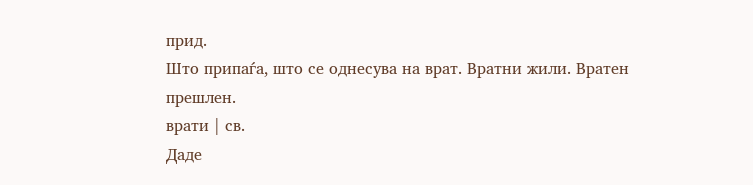прид.
Што припаѓа, што се однесува на врат. Вратни жили. Вратен прешлен.
врати | св.
Даде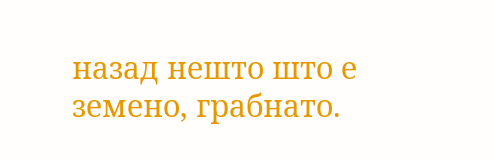назад нешто што е земено, грабнато.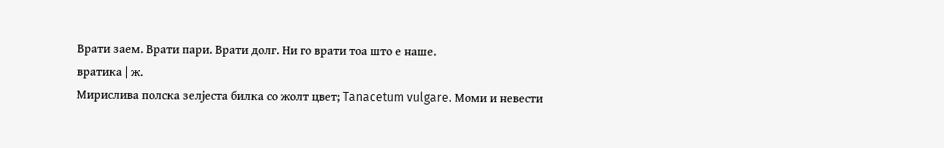Врати заем. Врати пари. Врати долг. Ни го врати тоа што е наше.
вратика | ж.
Мирислива полска зелјеста билка со жолт цвет; Tanacetum vulgare. Моми и невести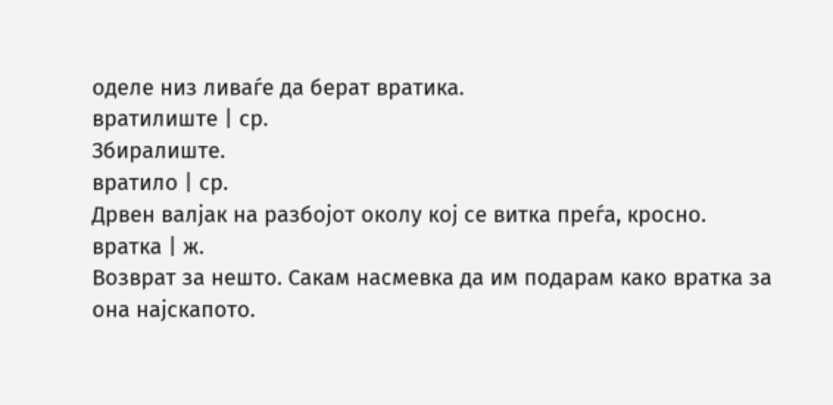оделе низ ливаѓе да берат вратика.
вратилиште | ср.
Збиралиште.
вратило | ср.
Дрвен валјак на разбојот околу кој се витка преѓа, кросно.
вратка | ж.
Возврат за нешто. Сакам насмевка да им подарам како вратка за она најскапото.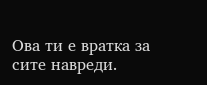Ова ти е вратка за сите навреди.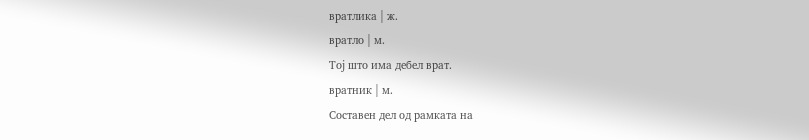вратлика | ж.
вратло | м.
Тој што има дебел врат.
вратник | м.
Составен дел од рамката на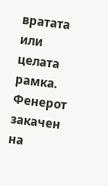вратата или целата рамка. Фенерот закачен на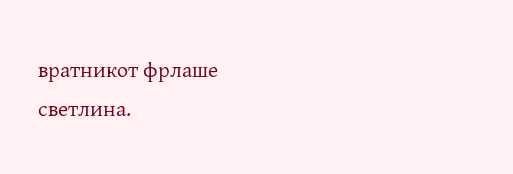вратникот фрлаше светлина.